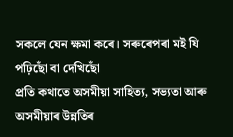সকলে যেন ক্ষমা কৰে। সৰুৰেপৰা মই যি পঢ়িছোঁ বা দেখিছোঁ
প্রতি কথাতে অসমীয়া সাহিত্য, সভ্যতা আৰু অসমীয়াৰ উন্নতিৰ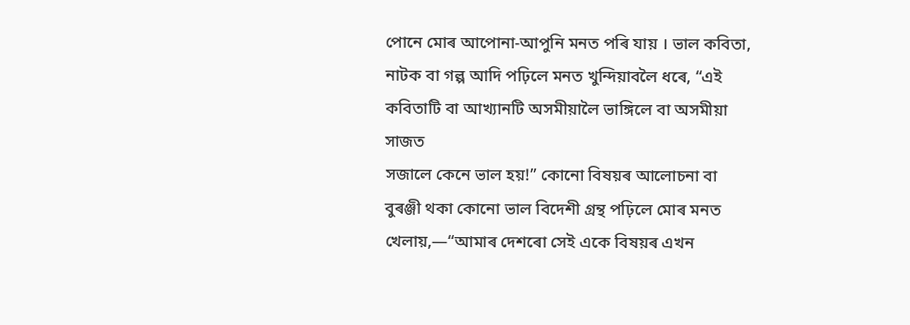পোনে মোৰ আপোনা-আপুনি মনত পৰি যায় । ভাল কবিতা,
নাটক বা গল্প আদি পঢ়িলে মনত খুন্দিয়াবলৈ ধৰে, “এই
কবিতাটি বা আখ্যানটি অসমীয়ালৈ ভাঙ্গিলে বা অসমীয়া সাজত
সজালে কেনে ভাল হয়!” কোনো বিষয়ৰ আলোচনা বা
বুৰঞ্জী থকা কোনো ভাল বিদেশী গ্রন্থ পঢ়িলে মোৰ মনত
খেলায়,—“আমাৰ দেশৰো সেই একে বিষয়ৰ এখন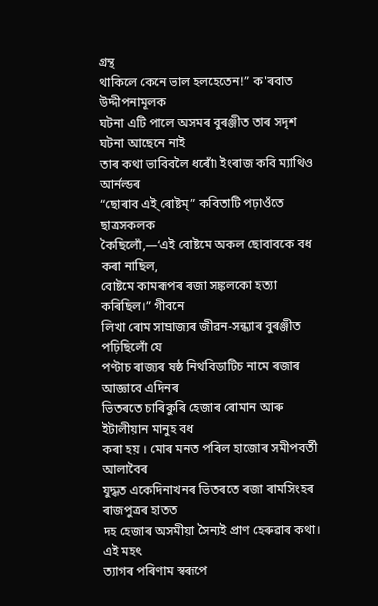গ্রন্থ
থাকিলে কেনে ভাল হলহেতেন!” ক'ৰবাত উদ্দীপনামূলক
ঘটনা এটি পালে অসমৰ বুৰঞ্জীত তাৰ সদৃশ ঘটনা আছেনে নাই
তাৰ কথা ভাবিবলৈ ধৰোঁ৷ ইংৰাজ কবি ম্যাথিও আর্নল্ডৰ
“ছোৰাব এই্ ৰোষ্টম্” কবিতাটি পঢ়াওঁতে ছাত্ৰসকলক
কৈছিলোঁ,—‘এই বোষ্টমে অকল ছোবাবকে বধ কৰা নাছিল,
বোষ্টমে কামৰূপৰ ৰজা সঙ্কলকো হত্যা কৰিছিল।” গীবনে
লিখা ৰোম সাম্ৰাজ্যৰ জীৱন-সন্ধ্যাৰ বুৰঞ্জীত পঢ়িছিলোঁ যে
পণ্টাচ ৰাজ্যৰ ষষ্ঠ নিথবিডাটিচ নামে ৰজাৰ আজ্ঞাবে এদিনৰ
ভিতৰতে চাৰিকুৰি হেজাৰ ৰোমান আৰু ইটালীয়ান মানুহ বধ
কৰা হয় । মোৰ মনত পৰিল হাজোৰ সমীপবর্তী আলাবৈৰ
যুদ্ধত একেদিনাখনৰ ভিতৰতে ৰজা ৰামসিংহৰ ৰাজপুত্ৰৰ হাতত
দহ হেজাৰ অসমীয়া সৈন্যই প্ৰাণ হেৰুৱাৰ কথা। এই মহৎ
ত্যাগৰ পৰিণাম স্বৰূপে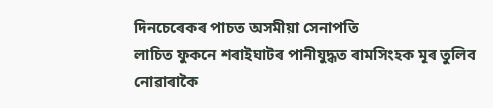দিনচেৰেকৰ পাচত অসমীয়া সেনাপতি
লাচিত ফুকনে শৰাইঘাটৰ পানীযুদ্ধত ৰামসিংহক মূৰ তুলিব
নোৱাৰাকৈ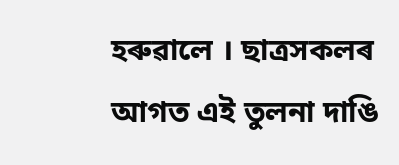হৰুৱালে । ছাত্ৰসকলৰ আগত এই তুলনা দাঙি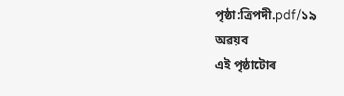পৃষ্ঠা:ত্ৰিপদী.pdf/১৯
অৱয়ব
এই পৃষ্ঠাটোৰ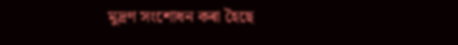মুদ্ৰণ সংশোধন কৰা হৈছে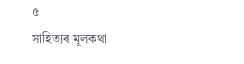৫
সাহিত্যৰ মূলকথা